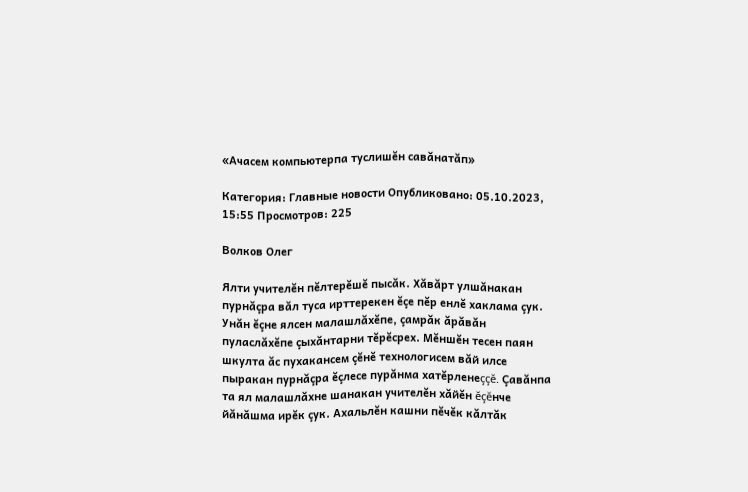«Ачасем компьютерпа туслишĕн савăнатăп»

Категория: Главные новости Опубликовано: 05.10.2023, 15:55 Просмотров: 225

Волков Олег

Ялти учителĕн пĕлтерĕшĕ пысăк. Хăвăрт улшăнакан пурнăçра вăл туса ирттерекен ĕçе пĕр енлĕ хаклама çук. Унăн ĕçне ялсен малашлăхĕпе, çамрăк ăрăвăн пуласлăхĕпе çыхăнтарни тĕрĕсрех. Мĕншĕн тесен паян шкулта ăс пухакансем çĕнĕ технологисем вăй илсе пыракан пурнăçра ĕçлесе пурăнма хатĕрленеççĕ. Çавăнпа та ял малашлăхне шанакан учителĕн хăйĕн ĕçĕнче йăнăшма ирĕк çук. Ахальлĕн кашни пĕчĕк кăлтăк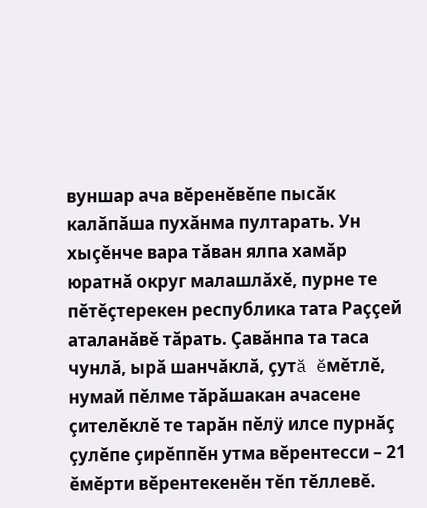вуншар ача вĕренĕвĕпе пысăк калăпăша пухăнма пултарать. Ун хыçĕнче вара тăван ялпа хамăр юратнă округ малашлăхĕ, пурне те пĕтĕçтерекен республика тата Раççей аталанăвĕ тăрать. Çавăнпа та таса чунлă, ырă шанчăклă, çутă ĕмĕтлĕ, нумай пĕлме тăрăшакан ачасене çителĕклĕ те тарăн пĕлÿ илсе пурнăç çулĕпе çирĕппĕн утма вĕрентесси – 21 ĕмĕрти вĕрентекенĕн тĕп тĕллевĕ.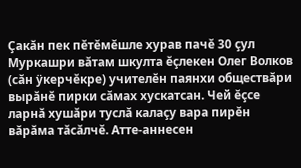Çакăн пек пĕтĕмĕшле хурав пачĕ 30 çул Муркашри вăтам шкулта ĕçлекен Олег Волков (сăн ÿкерчĕкре) учителĕн паянхи обществăри вырăнĕ пирки сăмах хускатсан. Чей ĕçсе ларнă хушăри туслă калаçу вара пирĕн вăрăма тăсăлчĕ. Атте-аннесен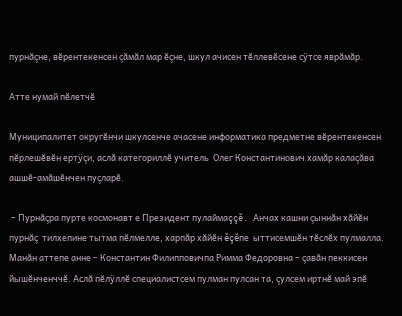пурнăçне, вĕрентекенсен çăмăл мар ĕçне, шкул ачисен тĕллевĕсене сÿтсе яврăмăр.

Атте нумай пĕлетчĕ

Муниципалитет округĕнчи шкулсенче ачасене информатика предметне вĕрентекенсен  пĕрлешĕвĕн ертÿçи, аслă категориллĕ учитель  Олег Константинович хамăр калаçăва ашшĕ-амăшĕнчен пуçларĕ.

 – Пурнăçра пурте космонавт е Президент пулаймаççĕ. Анчах кашни çыннăн хăйĕн пурнăç  тилхепине тытма пĕлмелле, харпăр хăйĕн ĕçĕпе  ыттисемшĕн тĕслĕх пулмалла. Манăн аттепе анне – Константин Филипповичпа Римма Федоровна – çавăн пеккисен йышĕнченччĕ. Аслă пĕлÿллĕ специалистсем пулман пулсан та, çулсем иртнĕ май эпĕ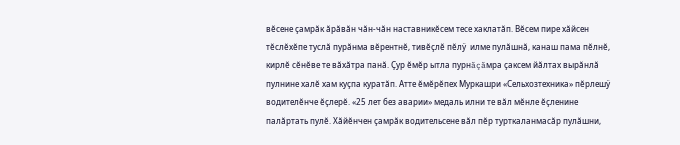вĕсене çамрăк ăрăвăн чăн-чăн наставникĕсем тесе хаклатăп. Вĕсем пире хăйсен тĕслĕхĕпе туслă пурăнма вĕрентнĕ, тивĕçлĕ пĕлÿ  илме пулăшнă, канаш пама пĕлнĕ, кирлĕ сĕнĕве те вăхăтра панă. Çур ĕмĕр ытла пурнăçăмра çаксем йăлтах вырăнлă пулнине халĕ хам куçпа куратăп. Атте ĕмĕрĕпех Муркашри «Сельхозтехника» пĕрлешÿ водителĕнче ĕçлерĕ. «25 лет без аварии» медаль илни те вăл мĕнле ĕçленине палăртать пулĕ. Хăйĕнчен çамрăк водительсене вăл пĕр турткаланмасăр пулăшни,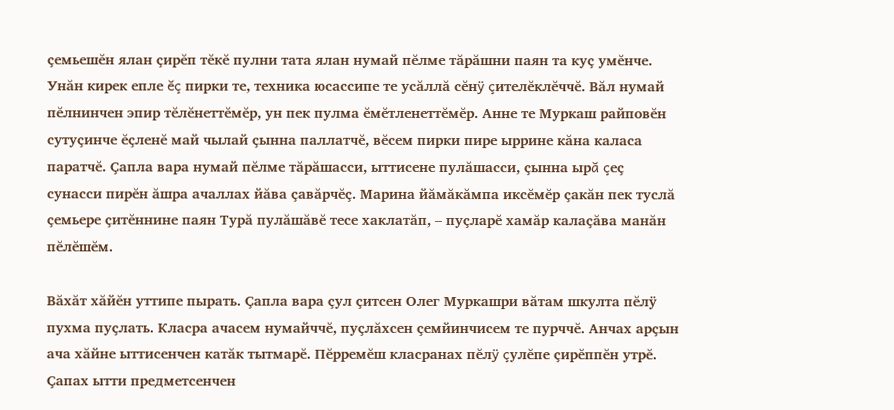çемьешĕн ялан çирĕп тĕкĕ пулни тата ялан нумай пĕлме тăрăшни паян та куç умĕнче. Унăн кирек епле ĕç пирки те, техника юсассипе те усăллă сĕнÿ çителĕклĕччĕ. Вăл нумай пĕлнинчен эпир тĕлĕнеттĕмĕр, ун пек пулма ĕмĕтленеттĕмĕр. Анне те Муркаш райповĕн сутуçинче ĕçленĕ май чылай çынна паллатчĕ, вĕсем пирки пире ыррине кăна каласа паратчĕ. Çапла вара нумай пĕлме тăрăшасси, ыттисене пулăшасси, çынна ырă çеç сунасси пирĕн ăшра ачаллах йăва çавăрчĕç. Марина йăмăкăмпа иксĕмĕр çакăн пек туслă çемьере çитĕннине паян Турă пулăшăвĕ тесе хаклатăп, – пуçларĕ хамăр калаçăва манăн пĕлĕшĕм.

Вăхăт хăйĕн уттипе пырать. Çапла вара çул çитсен Олег Муркашри вăтам шкулта пĕлÿ пухма пуçлать. Класра ачасем нумайччĕ, пуçлăхсен çемйинчисем те пурччĕ. Анчах арçын ача хăйне ыттисенчен катăк тытмарĕ. Пĕрремĕш класранах пĕлÿ çулĕпе çирĕппĕн утрĕ. Çапах ытти предметсенчен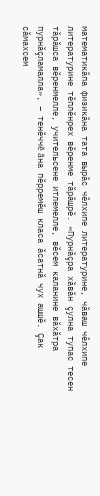математикăпа физикăна тата вырăс чĕлхипе литературине, чăваш чĕлхипе литературине тĕплĕнрех вĕренме тăрăшрĕ. «Пурнăçра хăвăн çулна тупас тесен тăрăшса вĕренмелле, учительсене итлемелле, вĕсем каланине вăхăтра пурнăçламалла», – тенĕччĕ ăна пĕрремĕш класа ăсатнă чух ашшĕ. Çак сăмахсем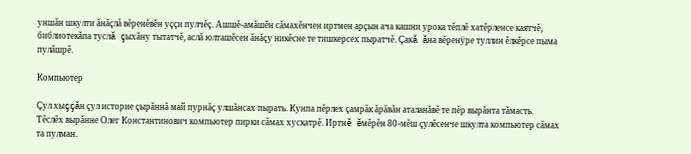уншăн шкулти ăнăçлă вĕренĕвĕн уççи пулчĕç. Ашшĕ-амăшĕн сăмахĕнчен иртмен арçын ача кашни урока тĕплĕ хатĕрленсе каятчĕ, библиотекăпа туслă çыхăну тытатчĕ, аслă юлташĕсен ăнăçу никĕсне те тишкерсех пыратчĕ. Çакă ăна вĕренÿре туллин ĕлкĕрсе пыма пулăшрĕ.

Компьютер

Çул хыççăн çул историе çырăннă май пурнăç улшăнсах пырать. Кунпа пĕрлех çамрăк ăрăвăн аталанăвĕ те пĕр вырăнта тăмасть. Тĕслĕх вырăнне Олег Константинович компьютер пирки сăмах хускатрĕ. Иртнĕ ĕмĕрĕн 80-мĕш çулĕсенче шкулта компьютер сăмах та пулман.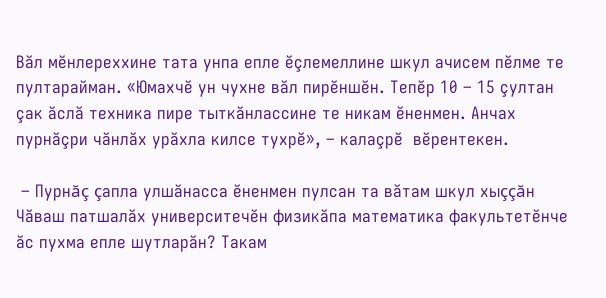Вăл мĕнлереххине тата унпа епле ĕçлемеллине шкул ачисем пĕлме те пултарайман. «Юмахчĕ ун чухне вăл пирĕншĕн. Тепĕр 10 – 15 çултан çак ăслă техника пире тыткăнлассине те никам ĕненмен. Анчах пурнăçри чăнлăх урăхла килсе тухрĕ», – калаçрĕ  вĕрентекен.

 – Пурнăç çапла улшăнасса ĕненмен пулсан та вăтам шкул хыççăн Чăваш патшалăх университечĕн физикăпа математика факультетĕнче ăс пухма епле шутларăн? Такам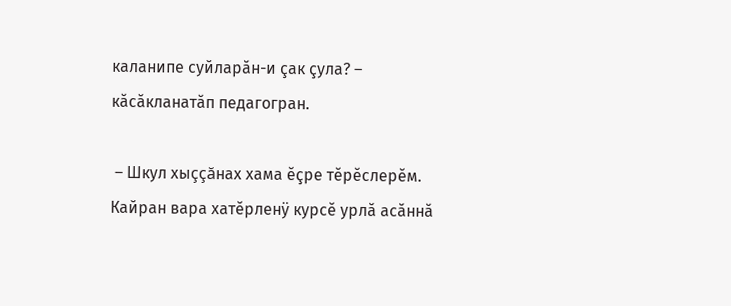каланипе суйларăн-и çак çула? – кăсăкланатăп педагогран.

 – Шкул хыççăнах хама ĕçре тĕрĕслерĕм. Кайран вара хатĕрленÿ курсĕ урлă асăннă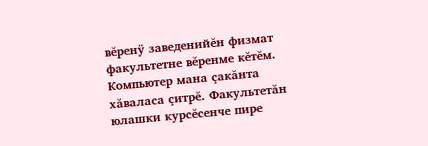вĕренÿ заведенийĕн физмат факультетне вĕренме кĕтĕм. Компьютер мана çакăнта хăваласа çитрĕ. Факультетăн юлашки курсĕсенче пире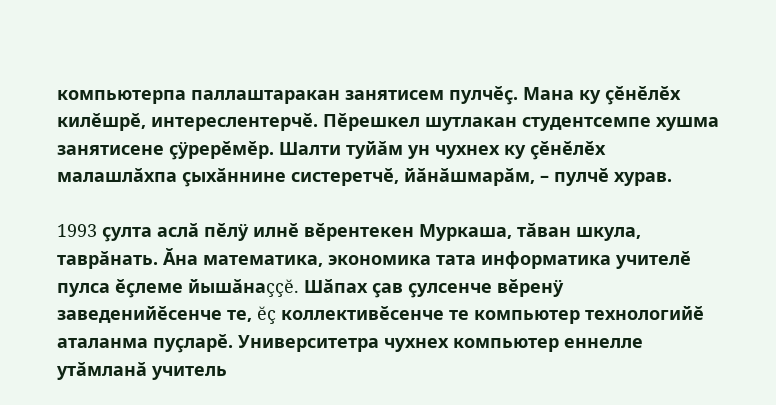компьютерпа паллаштаракан занятисем пулчĕç. Мана ку çĕнĕлĕх килĕшрĕ, интереслентерчĕ. Пĕрешкел шутлакан студентсемпе хушма занятисене çÿрерĕмĕр. Шалти туйăм ун чухнех ку çĕнĕлĕх малашлăхпа çыхăннине систеретчĕ, йăнăшмарăм, – пулчĕ хурав.

1993 çулта аслă пĕлÿ илнĕ вĕрентекен Муркаша, тăван шкула, таврăнать. Ăна математика, экономика тата информатика учителĕ пулса ĕçлеме йышăнаççĕ. Шăпах çав çулсенче вĕренÿ заведенийĕсенче те, ĕç коллективĕсенче те компьютер технологийĕ аталанма пуçларĕ. Университетра чухнех компьютер еннелле утăмланă учитель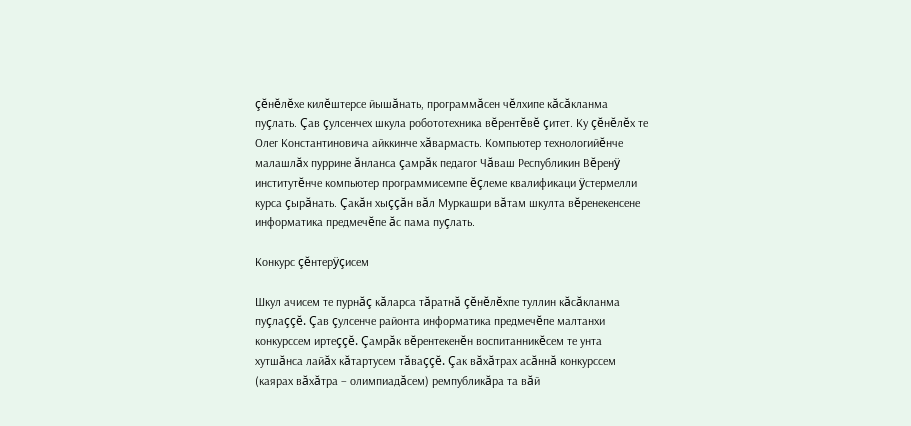çĕнĕлĕхе килĕштерсе йышăнать, программăсен чĕлхипе кăсăкланма пуçлать. Çав çулсенчех шкула робототехника вĕрентĕвĕ çитет. Ку çĕнĕлĕх те Олег Константиновича айккинче хăвармасть. Компьютер технологийĕнче малашлăх пуррине ăнланса çамрăк педагог Чăваш Республикин Вĕренÿ институтĕнче компьютер программисемпе ĕçлеме квалификаци ÿстермелли курса çырăнать. Çакăн хыççăн вăл Муркашри вăтам шкулта вĕренекенсене информатика предмечĕпе ăс пама пуçлать.

Конкурс çĕнтерÿçисем

Шкул ачисем те пурнăç кăларса тăратнă çĕнĕлĕхпе туллин кăсăкланма пуçлаççĕ. Çав çулсенче районта информатика предмечĕпе малтанхи конкурссем иртеççĕ. Çамрăк вĕрентекенĕн воспитанникĕсем те унта хутшăнса лайăх кăтартусем тăваççĕ. Çак вăхăтрах асăннă конкурссем (каярах вăхăтра – олимпиадăсем) ремпубликăра та вăй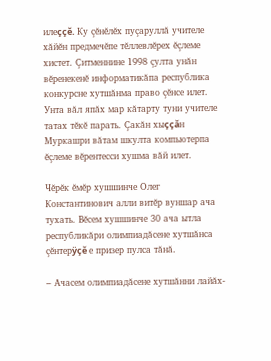илеççĕ. Ку çĕнĕлĕх пуçаруллă учителе хăйĕн предмечĕпе тĕллевлĕрех ĕçлеме хистет. Çитменнине 1998 çулта унăн вĕренекенĕ информатикăпа республика конкурсне хутшăнма право çĕнсе илет. Унта вăл япăх мар кăтарту туни учителе татах тĕкĕ парать. Çакăн хыççăн Муркашри вăтам шкулта компьютерпа ĕçлеме вĕрентесси хушма вăй илет.

Чĕрĕк ĕмĕр хушшинче Олег Константинович алли витĕр вуншар ача тухать. Вĕсем хушшинче 30 ача ытла республикăри олимпиадăсене хутшăнса çĕнтерÿçĕ е призер пулса тăнă.

– Ачасем олимпиадăсене хутшăнни лайăх-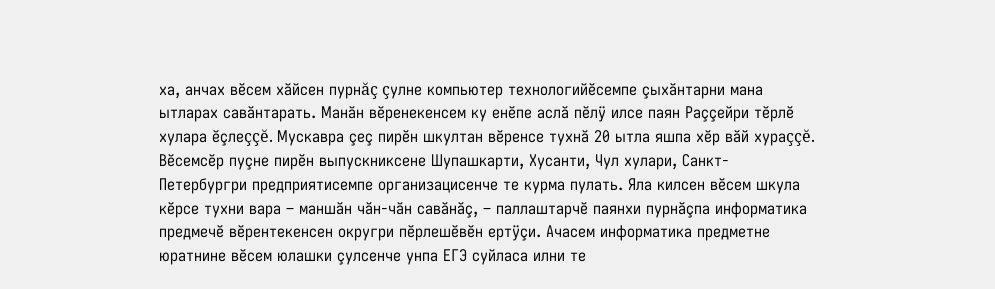ха, анчах вĕсем хăйсен пурнăç çулне компьютер технологийĕсемпе çыхăнтарни мана ытларах савăнтарать. Манăн вĕренекенсем ку енĕпе аслă пĕлÿ илсе паян Раççейри тĕрлĕ хулара ĕçлеççĕ. Мускавра çеç пирĕн шкултан вĕренсе тухнă 20 ытла яшпа хĕр вăй хураççĕ. Вĕсемсĕр пуçне пирĕн выпускниксене Шупашкарти, Хусанти, Чул хулари, Санкт-Петербургри предприятисемпе организацисенче те курма пулать. Яла килсен вĕсем шкула кĕрсе тухни вара – маншăн чăн-чăн савăнăç, – паллаштарчĕ паянхи пурнăçпа информатика предмечĕ вĕрентекенсен округри пĕрлешĕвĕн ертÿçи. Ачасем информатика предметне юратнине вĕсем юлашки çулсенче унпа ЕГЭ суйласа илни те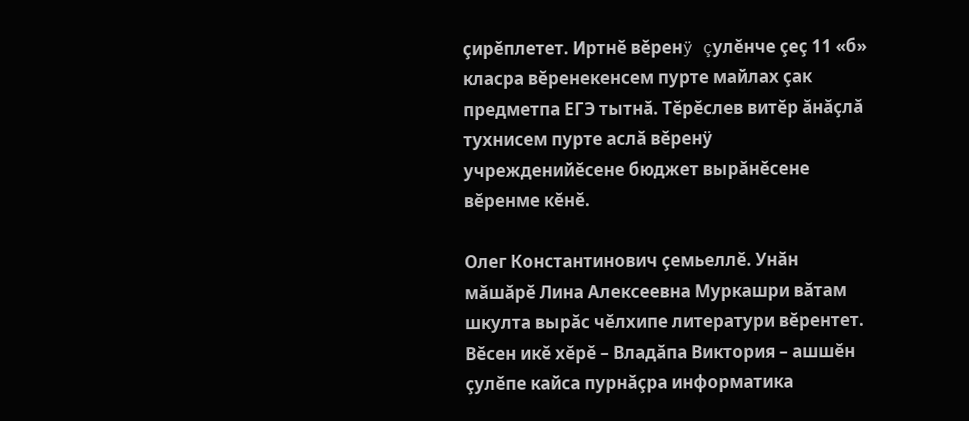çирĕплетет. Иртнĕ вĕренÿ çулĕнче çеç 11 «б» класра вĕренекенсем пурте майлах çак предметпа ЕГЭ тытнă. Тĕрĕслев витĕр ăнăçлă тухнисем пурте аслă вĕренÿ учрежденийĕсене бюджет вырăнĕсене вĕренме кĕнĕ.

Олег Константинович çемьеллĕ. Унăн мăшăрĕ Лина Алексеевна Муркашри вăтам шкулта вырăс чĕлхипе литератури вĕрентет. Вĕсен икĕ хĕрĕ – Владăпа Виктория – ашшĕн çулĕпе кайса пурнăçра информатика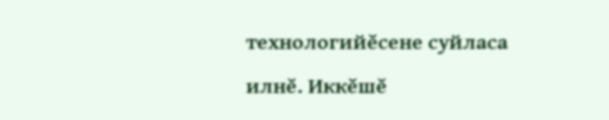технологийĕсене суйласа илнĕ. Иккĕшĕ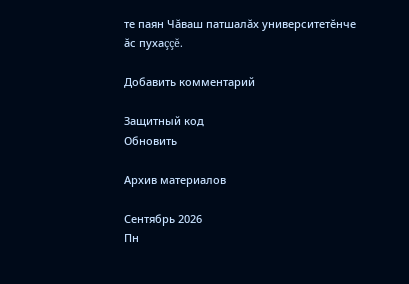те паян Чăваш патшалăх университетĕнче ăс пухаççĕ.

Добавить комментарий

Защитный код
Обновить

Архив материалов

Сентябрь 2026
Пн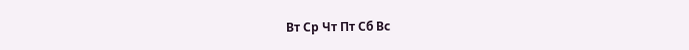Вт Ср Чт Пт Сб Вс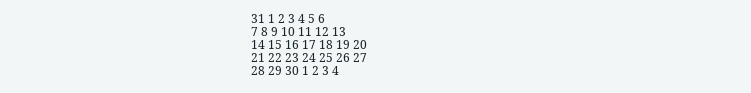31 1 2 3 4 5 6
7 8 9 10 11 12 13
14 15 16 17 18 19 20
21 22 23 24 25 26 27
28 29 30 1 2 3 4